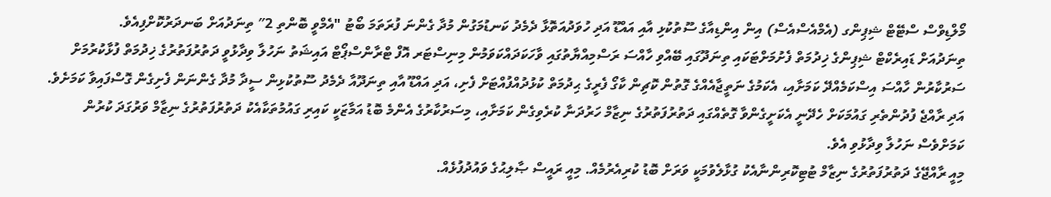މޯލްޑިވްސް ސްޓޭޓް ޝިޕިންގ (އެމްއެސްއެސް) އިން އިންޑިއާގެ ސޫތުކުޅި އާއި އައްޑޫ އަދި ހުވަދުއަތޮޅާ ދެމެދު ކަނޑުމަގުން މުދާ ގެންނަ ފުރަތަމަ ބޯޓު "އެމްވީ ބޮންތި 2″ ތިނަދުއަށް ބަނދަރުކޮށްފިއެވެ.
ތިނަދުއަށް ޑައިރެކްޓް ޝިޕިންގެ ޚިދުމަތް ފެށުމަށްޓަކައި ތިނަދޫގައި ބޭއްވި ހާއްސަ ރަސްމިއްޔާތުގައި ވާހަކަދައްކަވަމުން މިނިސްޓަރ އޮފް ޓްރާންސްޕޯޓް އައިޝަތު ނަހުލާ ވިދާޅުވީ ދަތުރުފަތުރުގެ ޚިދުމަތް ފުޅާކުރުމަށް ސަރުކާރުން ހާއްސަ އިސްކަމެއްދޭ ކަމަށާއި، އެކަމުގެ ނަތީޖާއެއްގެ ގޮތުން ކޮޗިން ކާގޯ ފެރީގެ ޙިދުމަތް ކުޅުދުއްފުއްޓަށް ފެށި، އަދި އައްޑޫ އާއި ތިނަދޫއާ ދެމެދު ސޫތުކުޅިން ސީދާ މުދާ ގެންނަން ފެށިގެން ގޮސްފައިވާ ކަމަށެވެ.
އަދި ރާއްޖެ ފުދުންތެރި ގައުމަކަށް ހެދޭނީ އެކަށީގެންވާ ގޮތެއްގައި ދަތުރުފަތުރުގެ ނިޒާމް ހަރުދަނާ ކުރެވިގެން ކަމަށާއި، މިސަރުކާރުގެ އެންމެ ބޮޑު އަމާޒަކީ ކައިރި ގައުމުތަކާއެކު ދަތުރުފަތުރުގެ ނިޒާމް ވަރުގަދަ ކުރުން ކަމަށްވެސް ނަހުލާ ވިދާޅުވި އެވެ.
މިއީ ރާއްޖޭގެ ދަތުރުފަތުރުގެ ނިޒާމް ޓުޓިކޮރިންނާއެކު ގުޅާލެވުމަކީ ވަރަށް ބޮޑު ކުރިއެރުމެއް. މިއީ ރައީސް ޞާލިޙުގެ ވައުދުފުޅެއް.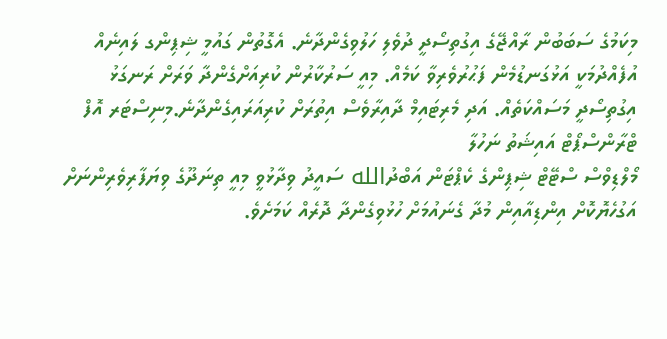މިކަމުގެ ސަބަބުން ރާއްޖޭގެ އިގުތިސޯދީ ދުވެލި ހަލުވިގެންދާނެ. އެގޮތުން ގައުމީ ޝިޕިންގ ލައިނެއް އުފެއްދުމަކީ އަޅުގަނޑުމެން ފަޙުރުވެރިވާ ކަމެއް. މިއީ ސަރުކާރުން ކުރިއަށްގެންދާ ވަރަށް ރަނގަޅު އިގުތިސޯދީ މަސައްކަތެއް. އަދި މެރިޓައިމް ދާއިރާވެސް އިތުރަށް ކުރިއަރައިގެންދާނެ.މިނިސްޓަރ އޮފް ޓްރާންސްޕޯޓް އައިޝަތު ނަހުލާ
މޯލްޑިވްސް ސްޓޭޓް ޝިޕިންގެ ކެޕްޓަން އަބްދުالله ސައީދު ވިދާޅުވީ މިއީ ތިނަދޫގެ ވިޔަފާރިވެރިންނަށް އަގުހެޔޮކޮށް އިންޑިއާއިން މުދާ ގެނައުމަށް ހުޅުވިގެންދާ ދޮރެއް ކަމަށެވެ.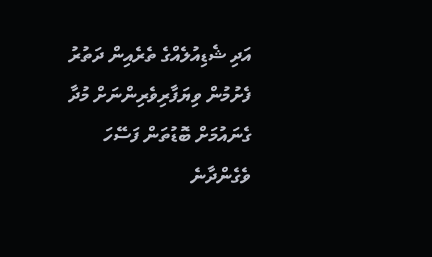އަދި ޝެޑިއުލެއްގެ ތެރެއިން ދަތުރު ފެށުމުން ވިޔަފާރިވެރިންނަށް މުދާ ގެނައުމަށް ބޮޑުތަން ފަސޭހަ ވެގެންދާނެ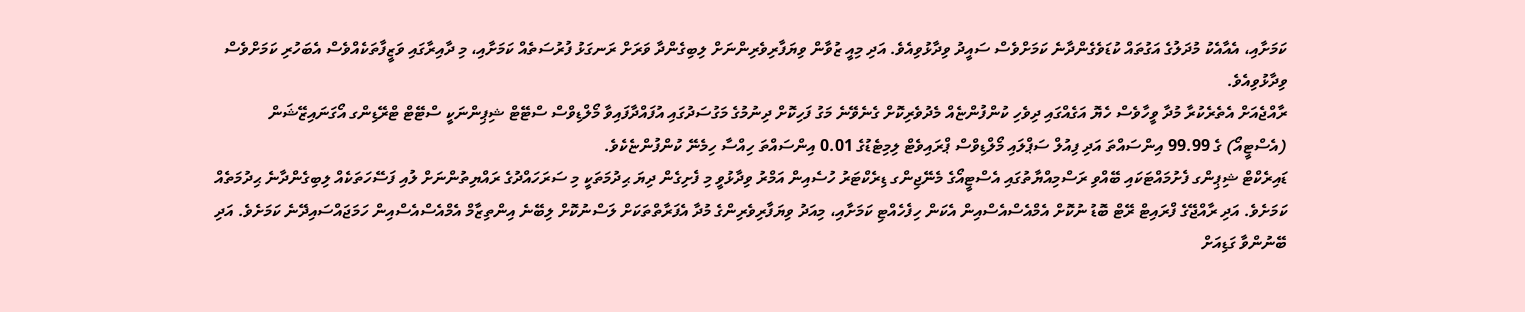ކަމަށާއި، އެއާއެކު މުދަލުގެ އަގުތައް ކުޑަވެގެންދާނެ ކަމަށްވެސް ސައީދު ވިދާޅުވިއެވެ. އަދި މިއީ ޒުވާން ވިޔަފާރިވެރިންނަށް ލިބިގެންދާ ވަރަށް ރަނގަޅު ފުރުސަތެއް ކަމަށާއި، މި ދާއިރާގައި ވަޒީފާތަކެއްވެސް އެބަހުރި ކަމަށްވެސް ވިދާޅުވިއެވެ.
ރާއްޖެއަށް އެތެރެކުރާ މުދާ ވީހާވެސް ހެޔޮ އަގެއްގައި ދިވެހި ކުންފުންޏެއް މެދުވެރިކޮށް ގެނެވޭނެ މަގު ފަހިކޮށް ދިނުމުގެ މަގުސަދުގައި އުފައްދާފައިވާ މޯލްޑިވްސް ސްޓޭޓް ޝިޕިންނަކީ ސްޓޭޓް ޓްރޭޑިންގ އޯގަނައިޒޭޝަން (އެސްޓީއޯ) ގެ 99.99 އިންސައްތަ އަދި ފިއުލް ސަޕްލައި މޯލްޑިވްސް ޕްރައިވެޓް ލިމިޓެޑުގެ 0.01 އިންސައްތަ ހިއްސާ ހިމެނޭ ކުންފުންޏެކެވެ.
ޑައިރެކްޓް ޝިޕިންގ ފެށުމައްޓަކައި ބޭއްވި ރަސްމިއްޔާތުގައި އެސްޓީއޯގެ މެނޭޖިންގ ޑިރެކްޓަރު ހުސެއިން އަމްރު ވިދާޅުވީ މި ފެށިގެން ދިޔަ ޙިދުމަތަކީ މި ސަރަހައްދުގެ ރައްޔިތުންނަށް ލުއި ފަސޭހަތަކެއް ލިބިގެންދާނެ ޙިދުމަތެއް ކަމަށެވެ. އަދި ރާއްޖޭގެ ފްރައިޓް ރޭޓް ބޮޑު ނުކޮށް އެމްއެސްއެސްއިން އެކަން ހިފެހެއްޓި ކަމަށާއި، މިއަދު ވިޔަފާރިވެރިންގެ މުދާ އެފަރާތްތަކަށް ލަސްނުކޮށް ލިބޭނެ އިންތިޒާމް އެމްއެސްއެސްއިން ހަމަޖައްސައިދޭނެ ކަމަށެވެ. އަދި ބޭނުންވާ ގަޑިއަށް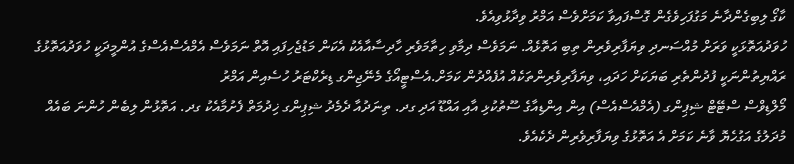ކާގޯ ލިބިގެންދާނެ މަގުފަހިވެގެން ގޮސްފައިވާ ކަމަށްވެސް އަމްރު ވިދާޅުވިއެވެ.
ހުވަދުއަތޮޅަކީ ވަރަށް މުއްސަނދި ވިޔަފާރިވެރިން ތިބި އަތޮޅެއް. ނަމަވެސް ދިމާވި ހިތާމަވެރި ހާދިސާއާއެކު އެކަން މަޑުޖެހިފައި އޮތް ނަމަވެސް އެމްއެސްއެސްގެ އުންމީދަކީ ހުވަދުއަތޮޅުގެ ރައްޔިތުންނަކީ ފުދުންތެރި ބަޔަކަށް ހަދައި، ވިޔަފާރިވެރިންތަކެއް އުފެއްދުން ކަމަށް.އެސްޓީއޯގެ މެނޭޖިންގ ޑިރެކްޓަރު ހުސެއިން އަމްރު
މޯލްޑިވްސް ސްޓޭޓް ޝިޕިންގ (އެމްއެސްއެސް) އިން އިންޑިއާގެ ސޫތުކުޅި އާއި އައްޑޫ އަދި ގދ. ތިނަދުއާ ދެމެދު ޝިޕިންގ ޚިދުމަތް ފެށުމާއެކު ގދ. އަތޮޅުން ލިބެން ހުންނަ ބައެއް މުދަލުގެ އަގުހެޔޮ ވާނެ ކަމަށް އެ އަތޮޅުގެ ވިޔަފާރިވެރިން ދެކެއެވެ.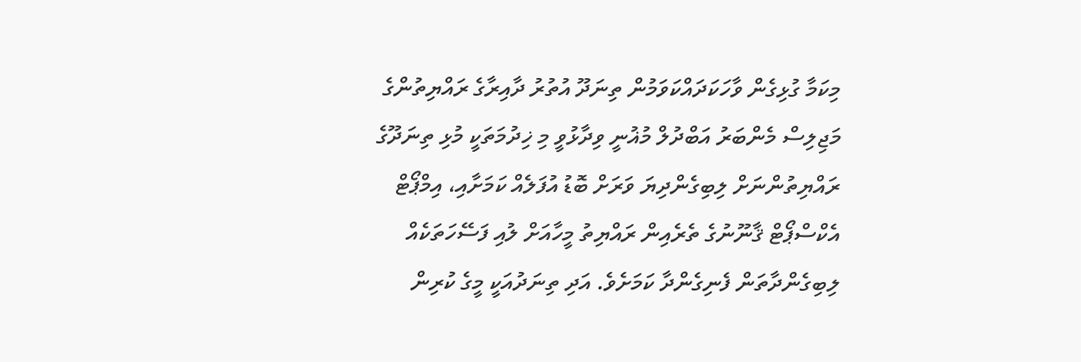މިކަމާ ގުޅިގެން ވާހަކަދައްކަވަމުން ތިނަދޫ އުތުރު ދާއިރާގެ ރައްޔިތުންގެ މަޖިލިސް މެންބަރު އަބްދުލް މުޣުނީ ވިދާޅުވީ މި ޚިދުމަތަކީ މުޅި ތިނަދޫގެ ރައްޔިތުންނަށް ލިބިގެންދިޔަ ވަރަށް ބޮޑު އުފަލެއް ކަމަށާއި، އިމްޕޯޓް އެކްސްޕޯޓް ޤާނޫނުގެ ތެރެއިން ރައްޔިތު މީހާއަށް ލުއި ފަސޭހަތަކެއް ލިބިގެންދާތަން ފެނިގެންދާ ކަމަށެވެ. އަދި ތިނަދުއަކީ މީގެ ކުރިން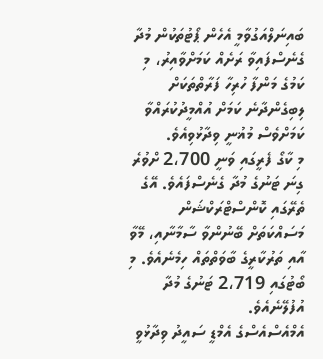ބައިނަލްއަގުވާމީ އެހެން ޕޯޓުތަކުން މުދާ ގެނެސްފައިވާ ރަށެއް ކަމަށްވާއިރު، މި ކަމުގެ މަންފާ ހުރިހާ ފަރާތްތަކަށް ލިބިގެންދާނެ ކަމަށް އުއްމީދުކުރައްވާ ކަމަށްވެސް މުޣުނީ ވިދާޅުވިއެވެ.
މި ކާގޯ ފެރީގައި ވަނީ 2،700 ށްވުރެ ގިނަ ޓަނުގެ މުދާ ގެނެސްފައެވެ. އޭގެ ތެރޭގައި ކޮންސްޓްރަކްޝަން މަސައްކަތަށް ބޭނުންވާ ސާމާނާއި، މޭވާ އާއި ތަރުކާރީގެ ބާވަތްތައް ހިމެނެއެވެ. މި ބޯޓުގައި 2،719 ޓަނުގެ މުދާ އުފުލޭނެއެވެ.
އެމްއެސްއެސްގެ އެމްޑީ ސައީދު ވިދާޅުވީ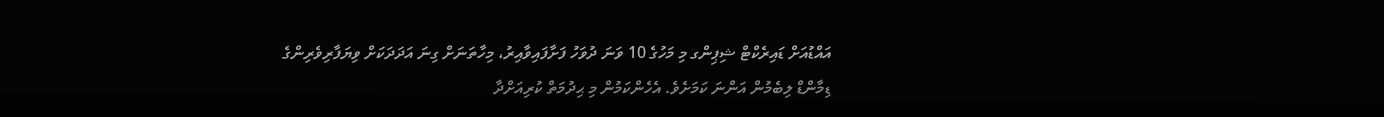އައްޑުއަށް ޑައިރެކްޓް ޝިޕިންގ މި މަހުގެ 10 ވަނަ ދުވަހު ފަށާފައިވާއިރު، މިހާތަނަށް ގިނަ އަދަދަކަށް ވިޔަފާރިވެރިންގެ ޑިމާންޑް ލިބެމުން އަންނަ ކަމަށެވެ. އެހެންކަމުން މި ޙިދުމަތް ކުރިއަށްދާ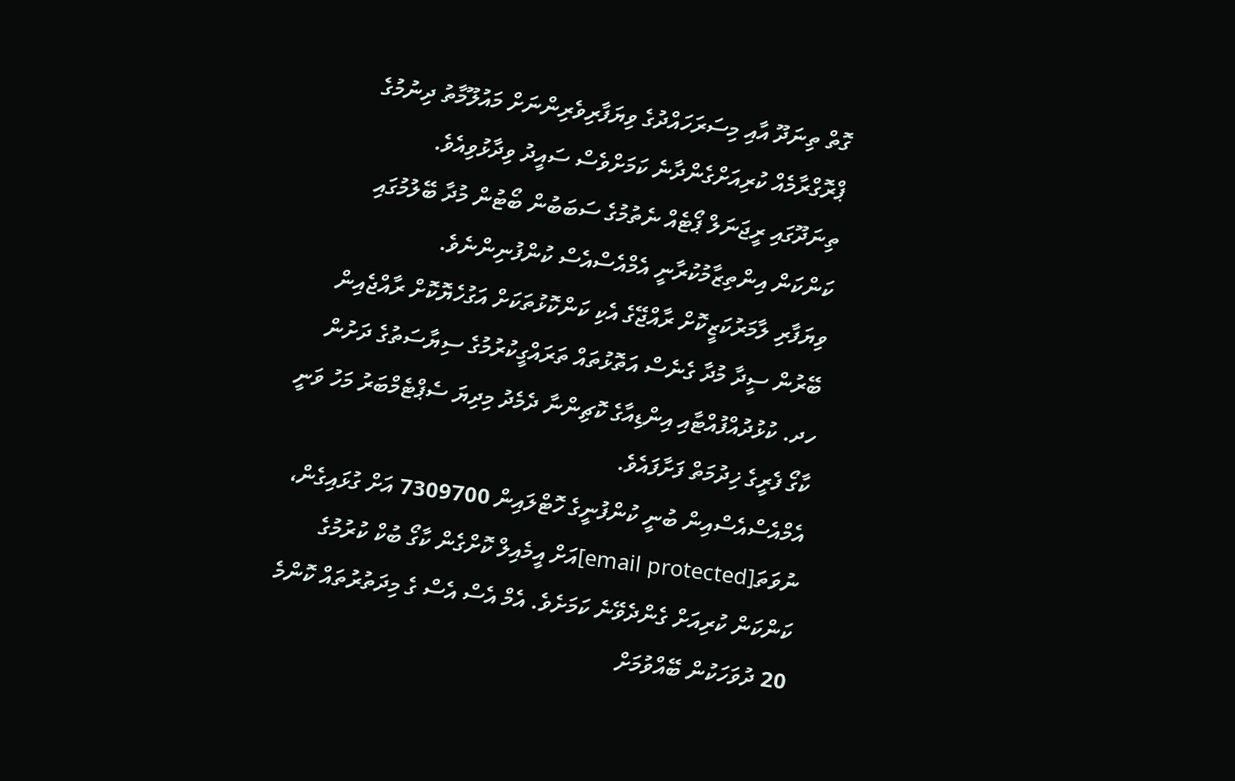ގޮތް ތިނަދޫ އާއި މިސަރަހައްދުގެ ވިޔަފާރިވެރިންނަށް މައުލޫމާތު ދިނުމުގެ ޕްރޮގްރާމެއް ކުރިއަށްގެންދާނެ ކަމަށްވެސް ސައީދު ވިދާޅުވިއެވެ.
ތިނަދޫގައި ރީޖަނަލް ޕޯޓެއް ނެތުމުގެ ސަބަބުން ބޯޓުން މުދާ ބޭލުމުގައި ކަންކަން އިންތިޒާމުކުރާނީ އެމްއެސްއެސް ކުންފުނިންނެވެ.
ވިޔަފާރި ލާމަރުކަޒީކޮށް ރާއްޖޭގެ އެކި ކަންކޮޅުތަކަށް އަގުހެޔޮކޮށް ރާއްޖެއިން ބޭރުން ސީދާ މުދާ ގެނެސް އަތޮޅުތައް ތަރައްގީކުރުމުގެ ސިޔާސަތުގެ ދަށުން ހދ. ކުޅުދުއްފުއްޓާއި އިންޑިއާގެ ކޮޗިންނާ ދެމެދު މިދިޔަ ސެޕްޓެމްބަރު މަހު ވަނީ ކާގޯ ފެރީގެ ޚިދުމަތް ފަށާފައެވެ.
އެމްއެސްއެސްއިން ބުނީ ކުންފުނީގެ ހޮޓްލައިން 7309700 އަށް ގުޅައިގެން، ނުވަތަ[email protected]އަށް އީމެއިލް ކޮށްގެން ކާގޯ ބުކް ކުރުމުގެ ކަންކަން ކުރިއަށް ގެންދެވޭނެ ކަމަށެވެ. އެމް އެސް އެސް ގެ މިދަތުރުތައް ކޮންމެ 20 ދުވަހަކުން ބޭއްވުމަށް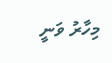މިހާރު ވަނީ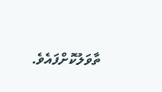ތާވަލުކޮށްފައެވެ.